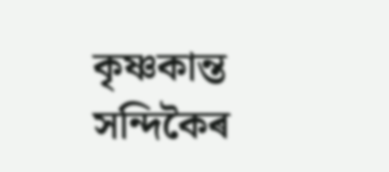কৃষ্ণকান্ত সন্দিকৈৰ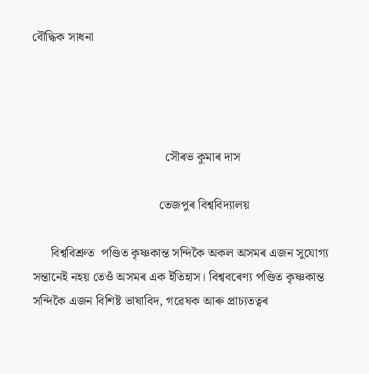বৌদ্ধিক সাধনা




                                           সৌৰভ কুমাৰ দাস

                                         তেজপুৰ বিশ্ববিদ্যালয়

      বিশ্ববিশ্ৰুত  পণ্ডিত কৃষ্ণকান্ত সন্দিকৈ অকল অসমৰ এজন সুযোগ্য সন্তানেই নহয় তেওঁ অসমৰ এক ইতিহাস। বিশ্ববৰেণ্য পণ্ডিত কৃষ্ণকান্ত সন্দিকৈ এজন বিশিষ্ট ভাষাবিদ, গৱেষক আৰু প্ৰাচ্যতত্বৰ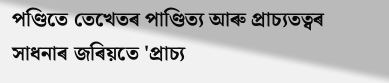পণ্ডিতে তেখেতৰ পাণ্ডিত্য আৰু প্ৰাচ্যতত্বৰ সাধনাৰ জৰিয়তে 'প্ৰাচ্য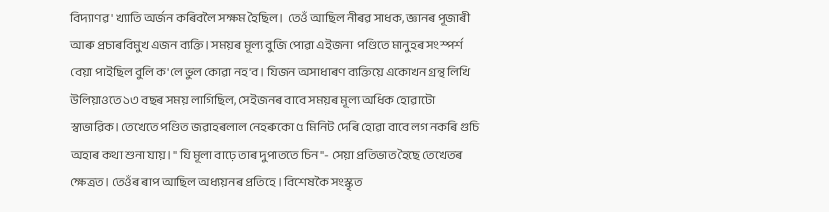বিদ্যাণৱ ' খ্যাতি অৰ্জন কৰিবলৈ সক্ষম হৈছিল।  তেওঁ আছিল নীৰৱ সাধক, জ্ঞানৰ পূজাৰী আৰু প্ৰচাৰবিমুখ এজন ব্যক্তি। সময়ৰ মূল্য বুজি পোৱা এইজনা  পণ্ডিতে মানুহৰ সংস্পৰ্শ বেয়া পাইছিল বুলি ক'লে ভুল কোৱা নহ'ব। যিজন অসাধাৰণ ব্যক্তিয়ে একোখন গ্ৰন্থ লিখি উলিয়াওতে ১৩ বছৰ সময় লাগিছিল, সেইজনৰ বাবে সময়ৰ মূল্য অধিক হোৱাটো স্বাভাৱিক। তেখেতে পণ্ডিত জৱাহৰলাল নেহৰুকো ৫ মিনিট দেৰি হোৱা বাবে লগ নকৰি গুচি অহাৰ কথা শুনা যায়। " যি মূলা বাঢ়ে তাৰ দুপাততে চিন"- সেয়া প্ৰতিভাত হৈছে তেখেতৰ ক্ষেত্ৰত। তেওঁৰ ৰাপ আছিল অধ্যয়নৰ প্ৰতিহে । বিশেষকৈ সংস্কৃত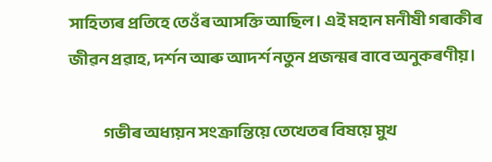সাহিত্যৰ প্ৰতিহে তেওঁৰ আসক্তি আছিল। এই মহান মনীষী গৰাকীৰ জীৱন প্ৰৱাহ, দৰ্শন আৰু আদৰ্শ নতুন প্ৰজন্মৰ বাবে অনুকৰণীয়।

             গভীৰ অধ্যয়ন সংক্ৰান্তিয়ে তেখেতৰ বিষয়ে মুখ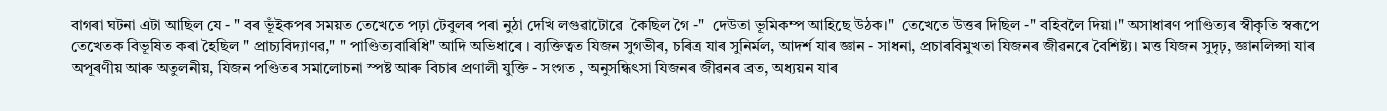বাগৰা ঘটনা এটা আছিল যে - " বৰ ভূঁইকপৰ সময়ত তেখেতে পঢ়া টেবুলৰ পৰা নুঠা দেখি লগুৱাটোৱে  কৈছিল গৈ -"  দেউতা ভূমিকম্প আহিছে উঠক।"  তেখেতে উত্তৰ দিছিল -" বহিবলৈ দিয়া।" অসাধাৰণ পাণ্ডিত্যৰ স্বীকৃতি স্বৰূপে তেখেতক বিভূষিত কৰা হৈছিল " প্ৰাচ্যবিদ্যাণৱ," " পাণ্ডিত্যবাৰিধি" আদি অভিধাৰে । ব্যক্তিত্বত যিজন সুগভীৰ, চৰিত্ৰ যাৰ সুনিৰ্মল, আদৰ্শ যাৰ জ্ঞান - সাধনা, প্ৰচাৰবিমুখতা যিজনৰ জীৱনৰে বৈশিষ্ট্য। মত্ত যিজন সুদৃঢ়, জ্ঞানলিপ্সা যাৰ অপূৰণীয় আৰু অতুলনীয়, যিজন পণ্ডিতৰ সমালোচনা স্পষ্ট আৰু বিচাৰ প্ৰণালী যুক্তি - সংগত , অনুসন্ধিৎসা যিজনৰ জীৱনৰ ব্ৰত, অধ্যয়ন যাৰ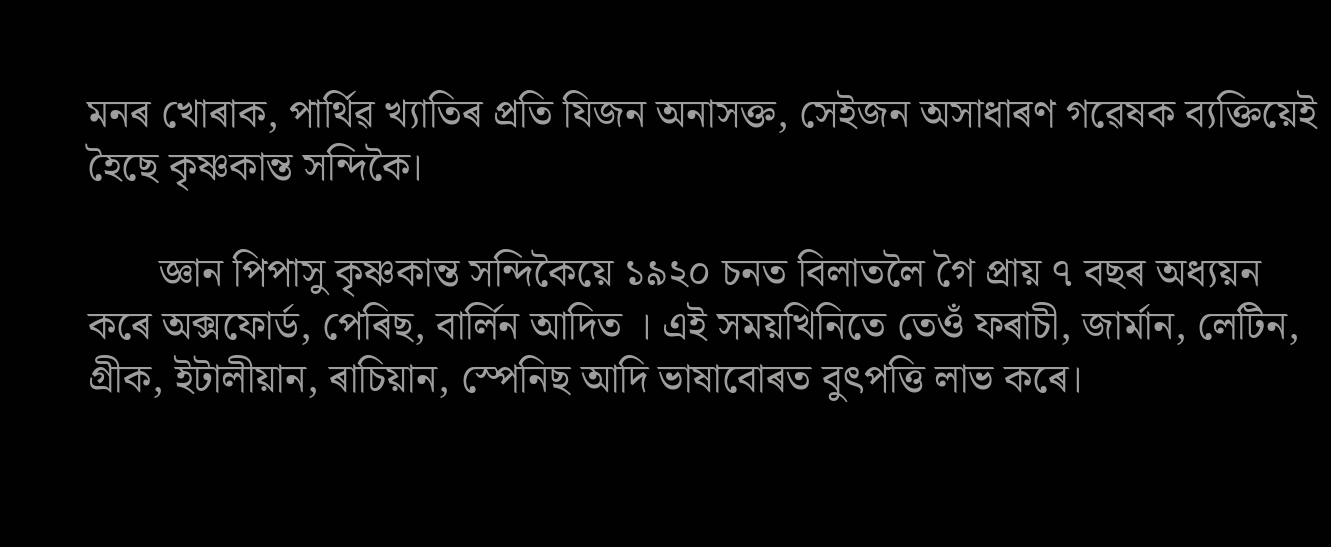মনৰ খোৰাক, পাৰ্থিৱ খ্যাতিৰ প্ৰতি যিজন অনাসক্ত, সেইজন অসাধাৰণ গৱেষক ব্যক্তিয়েই হৈছে কৃষ্ণকান্ত সন্দিকৈ।

       জ্ঞান পিপাসু কৃষ্ণকান্ত সন্দিকৈয়ে ১৯২০ চনত বিলাতলৈ গৈ প্ৰায় ৭ বছৰ অধ্যয়ন কৰে অক্সফোৰ্ড, পেৰিছ, বাৰ্লিন আদিত । এই সময়খিনিতে তেওঁ ফৰাচী, জাৰ্মান, লেটিন, গ্ৰীক, ইটালীয়ান, ৰাচিয়ান, স্পেনিছ আদি ভাষাবোৰত বুৎপত্তি লাভ কৰে।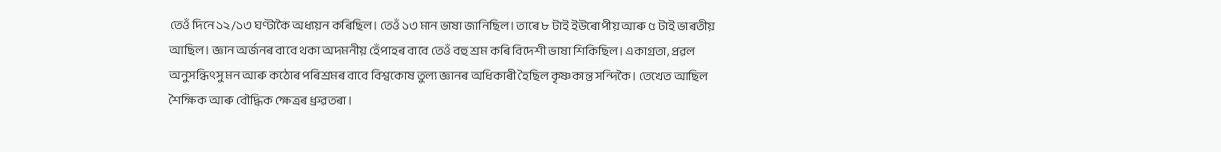তেওঁ দিনে ১২/১৩ ঘণ্টাকৈ অধ্যয়ন কৰিছিল। তেওঁ ১৩ মান ভাষা জানিছিল। তাৰে ৮ টাই ইউৰোপীয় আৰু ৫ টাই ভাৰতীয় আছিল। জ্ঞান অৰ্জনৰ বাবে থকা অদমনীয় হেঁপাহৰ বাবে তেওঁ বহু শ্ৰম কৰি বিদেশী ভাষা শিকিছিল। একাগ্ৰতা, প্ৰৱল অনুসন্ধিৎসু মন আৰু কঠোৰ পৰিশ্ৰমৰ বাবে বিশ্বকোষ তুল্য জ্ঞানৰ অধিকাৰী হৈছিল কৃষ্ণকান্ত সন্দিকৈ। তেখেত আছিল শৈক্ষিক আৰু বৌদ্ধিক ক্ষেত্ৰৰ ধ্ৰুৱতৰা।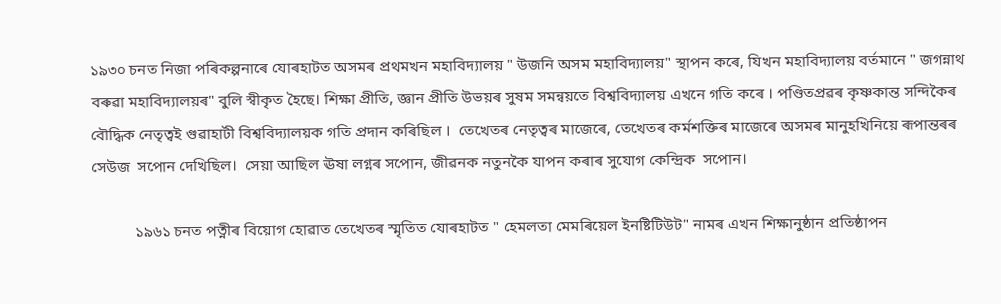১৯৩০ চনত নিজা পৰিকল্পনাৰে যোৰহাটত অসমৰ প্ৰথমখন মহাবিদ্যালয় " উজনি অসম মহাবিদ্যালয়" স্থাপন কৰে, যিখন মহাবিদ্যালয় বৰ্তমানে " জগন্নাথ বৰুৱা মহাবিদ্যালয়ৰ" বুলি স্বীকৃত হৈছে। শিক্ষা প্ৰীতি, জ্ঞান প্ৰীতি উভয়ৰ সুষম সমন্বয়তে বিশ্ববিদ্যালয় এখনে গতি কৰে । পণ্ডিতপ্ৰৱৰ কৃষ্ণকান্ত সন্দিকৈৰ বৌদ্ধিক নেতৃত্বই গুৱাহাটী বিশ্ববিদ্যালয়ক গতি প্ৰদান কৰিছিল ।  তেখেতৰ নেতৃত্বৰ মাজেৰে, তেখেতৰ কৰ্মশক্তিৰ মাজেৰে অসমৰ মানুহখিনিয়ে ৰূপান্তৰৰ সেউজ  সপোন দেখিছিল।  সেয়া আছিল ঊষা লগ্নৰ সপোন, জীৱনক নতুনকৈ যাপন কৰাৰ সুযোগ কেন্দ্ৰিক  সপোন।

           ১৯৬১ চনত পত্নীৰ বিয়োগ হোৱাত তেখেতৰ স্মৃতিত যোৰহাটত " হেমলতা মেমৰিয়েল ইনষ্টিটিউট" নামৰ এখন শিক্ষানুষ্ঠান প্ৰতিষ্ঠাপন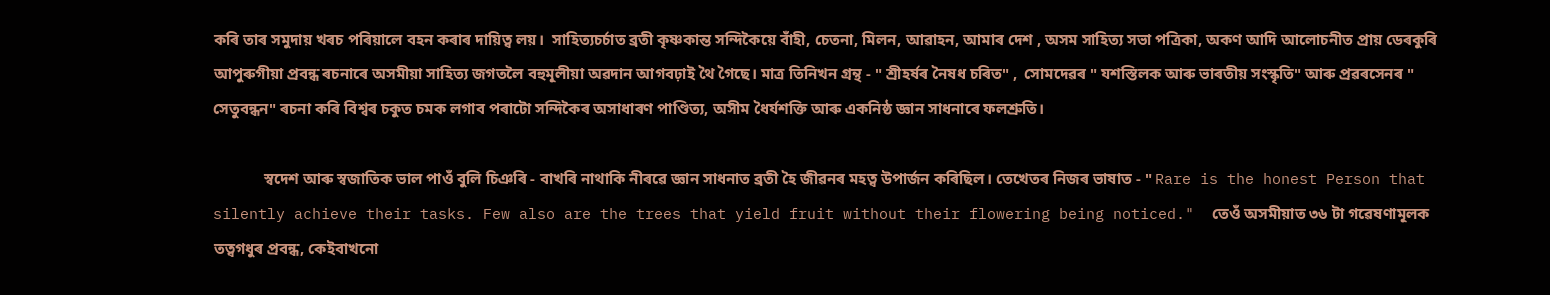কৰি তাৰ সমুদায় খৰচ পৰিয়ালে বহন কৰাৰ দায়িত্ব লয়।  সাহিত্যচৰ্চাত ব্ৰতী কৃষ্ণকান্ত সন্দিকৈয়ে বাঁহী, চেতনা, মিলন, আৱাহন, আমাৰ দেশ , অসম সাহিত্য সভা পত্ৰিকা, অকণ আদি আলোচনীত প্ৰায় ডেৰকুৰি আপুৰুগীয়া প্ৰবন্ধ ৰচনাৰে অসমীয়া সাহিত্য জগতলৈ বহুমূলীয়া অৱদান আগবঢ়াই থৈ গৈছে। মাত্ৰ তিনিখন গ্ৰন্থ - " শ্ৰীহৰ্ষৰ নৈষধ চৰিত" ,  সোমদেৱৰ " যশস্তিলক আৰু ভাৰতীয় সংস্কৃতি" আৰু প্ৰৱৰসেনৰ " সেতুবন্ধন" ৰচনা কৰি বিশ্বৰ চকুত চমক লগাব পৰাটো সন্দিকৈৰ অসাধাৰণ পাণ্ডিত্য, অসীম ধৈৰ্যশক্তি আৰু একনিষ্ঠ জ্ঞান সাধনাৰে ফলশ্ৰুতি।

             স্বদেশ আৰু স্বজাতিক ভাল পাওঁ বুলি চিঞৰি - বাখৰি নাথাকি নীৰৱে জ্ঞান সাধনাত ব্ৰতী হৈ জীৱনৰ মহত্ব উপাৰ্জন কৰিছিল। তেখেতৰ নিজৰ ভাষাত - " Rare is the honest Person that silently achieve their tasks. Few also are the trees that yield fruit without their flowering being noticed."  তেওঁ অসমীয়াত ৩৬ টা গৱেষণামূলক তত্বগধুৰ প্ৰবন্ধ, কেইবাখনো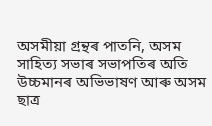অসমীয়া গ্ৰন্থৰ পাতনি, অসম সাহিত্য সভাৰ সভাপতিৰ অতি উচ্চমানৰ অভিভাষণ আৰু অসম ছাত্ৰ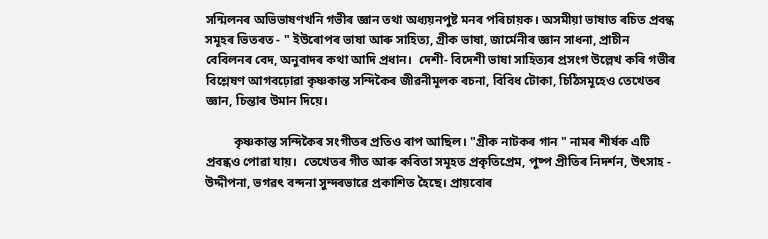সন্মিলনৰ অভিভাষণখনি গভীৰ জ্ঞান তথা অধ্যয়নপুষ্ট মনৰ পৰিচায়ক। অসমীয়া ভাষাত ৰচিত প্ৰবন্ধ সমূহৰ ভিতৰত - " ইউৰোপৰ ভাষা আৰু সাহিত্য, গ্ৰীক ভাষা, জাৰ্মেনীৰ জ্ঞান সাধনা, প্ৰাচীন বেবিলনৰ বেদ, অনুবাদৰ কথা আদি প্ৰধান।  দেশী- বিদেশী ভাষা সাহিত্যৰ প্ৰসংগ উল্লেখ কৰি গভীৰ বিশ্লেষণ আগবঢ়োৱা কৃষ্ণকান্ত সন্দিকৈৰ জীৱনীমূলক ৰচনা, বিবিধ টোকা, চিঠিসমূহেও তেখেতৰ জ্ঞান, চিন্তাৰ উমান দিয়ে।

         কৃষ্ণকান্ত সন্দিকৈৰ সংগীতৰ প্ৰতিও ৰাপ আছিল। "গ্ৰীক নাটকৰ গান " নামৰ শীৰ্ষক এটি প্ৰবন্ধও পোৱা যায়।  তেখেতৰ গীত আৰু কবিতা সমূহত প্ৰকৃতিপ্ৰেম, পুষ্প প্ৰীতিৰ নিদৰ্শন, উৎসাহ - উদ্দীপনা, ভগৱৎ বন্দনা সুন্দৰভাৱে প্ৰকাশিত হৈছে। প্ৰায়বোৰ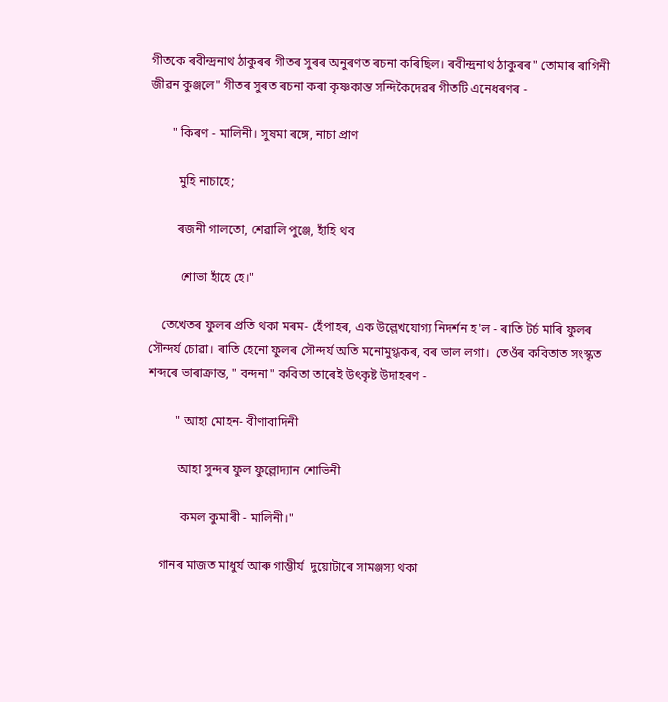গীতকে ৰবীন্দ্ৰনাথ ঠাকুৰৰ গীতৰ সুৰৰ অনুৰণত ৰচনা কৰিছিল। ৰবীন্দ্ৰনাথ ঠাকুৰৰ" তোমাৰ ৰাগিনী জীৱন কুঞ্জলে" গীতৰ সুৰত ৰচনা কৰা কৃষ্ণকান্ত সন্দিকৈদেৱৰ গীতটি এনেধৰণৰ -

       " কিৰণ - মালিনী। সুষমা ৰঙ্গে, নাচা প্ৰাণ

         মুহি নাচাহে;

         ৰজনী গালতো, শেৱালি পুঞ্জে, হাঁহি থব

          শোভা হাঁহে হে।"

    তেখেতৰ ফুলৰ প্ৰতি থকা মৰম- হেঁপাহৰ, এক উল্লেখযোগ্য নিদৰ্শন হ'ল - ৰাতি টৰ্চ মাৰি ফুলৰ সৌন্দৰ্য চোৱা। ৰাতি হেনো ফুলৰ সৌন্দৰ্য অতি মনোমুগ্ধকৰ, বৰ ভাল লগা।  তেওঁৰ কবিতাত সংস্কৃত শব্দৰে ভাৰাক্ৰান্ত, " বন্দনা" কবিতা তাৰেই উৎকৃষ্ট উদাহৰণ -

         " আহা মোহন- বীণাবাদিনী

          আহা সুন্দৰ ফুল ফুল্লোদ্যান শোভিনী

           কমল কুমাৰী - মালিনী।"

    গানৰ মাজত মাধুৰ্য আৰু গাম্ভীৰ্য  দুয়োটাৰে সামঞ্জস্য থকা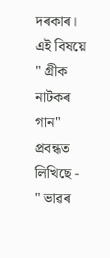দৰকাৰ। এই বিষয়ে " গ্ৰীক নাটকৰ গান" প্ৰবন্ধত লিখিছে - " ভাৱৰ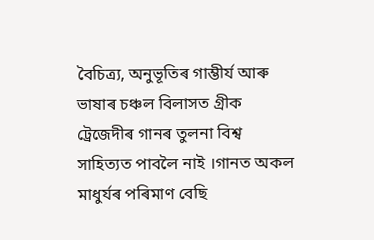বৈচিত্ৰ্য, অনুভূতিৰ গাম্ভীৰ্য আৰু ভাষাৰ চঞ্চল বিলাসত গ্ৰীক ট্ৰেজেদীৰ গানৰ তুলনা বিশ্ব সাহিত্যত পাবলৈ নাই ।গানত অকল মাধুৰ্যৰ পৰিমাণ বেছি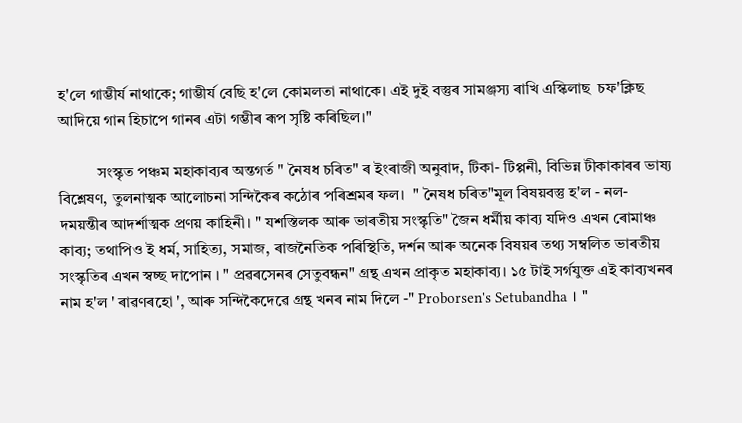হ'লে গাম্ভীৰ্য নাথাকে; গাম্ভীৰ্য বেছি হ'লে কোমলতা নাথাকে। এই দুই বস্তুৰ সামঞ্জস্য ৰাখি এস্কিলাছ  চফ'ক্লিছ আদিয়ে গান হিচাপে গানৰ এটা গম্ভীৰ ৰূপ সৃষ্টি কৰিছিল।"

          সংস্কৃত পঞ্চম মহাকাব্যৰ অন্তগৰ্ত " নৈষধ চৰিত" ৰ ইংৰাজী অনুবাদ, টিকা- টিপ্পনী, বিভিন্ন টীকাকাৰৰ ভাষ্য বিশ্লেষণ, তুলনাত্মক আলোচনা সন্দিকৈৰ কঠোৰ পৰিশ্ৰমৰ ফল।  " নৈষধ চৰিত"মূল বিষয়বস্তু হ'ল - নল- দময়ন্তীৰ আদৰ্শাত্মক প্ৰণয় কাহিনী। " যশস্তিলক আৰু ভাৰতীয় সংস্কৃতি" জৈন ধৰ্মীয় কাব্য যদিও এখন ৰোমাঞ্চ কাব্য; তথাপিও ই ধৰ্ম, সাহিত্য, সমাজ, ৰাজনৈতিক পৰিস্থিতি, দৰ্শন আৰু অনেক বিষয়ৰ তথ্য সম্বলিত ভাৰতীয় সংস্কৃতিৰ এখন স্বচ্ছ দাপোন । " প্ৰৱৰসেনৰ সেতুবন্ধন" গ্ৰন্থ এখন প্ৰাকৃত মহাকাব্য। ১৫ টাই সৰ্গযুক্ত এই কাব্যখনৰ নাম হ'ল ' ৰাৱণৰহো ', আৰু সন্দিকৈদেৱে গ্ৰন্থ খনৰ নাম দিলে -" Proborsen's Setubandha । "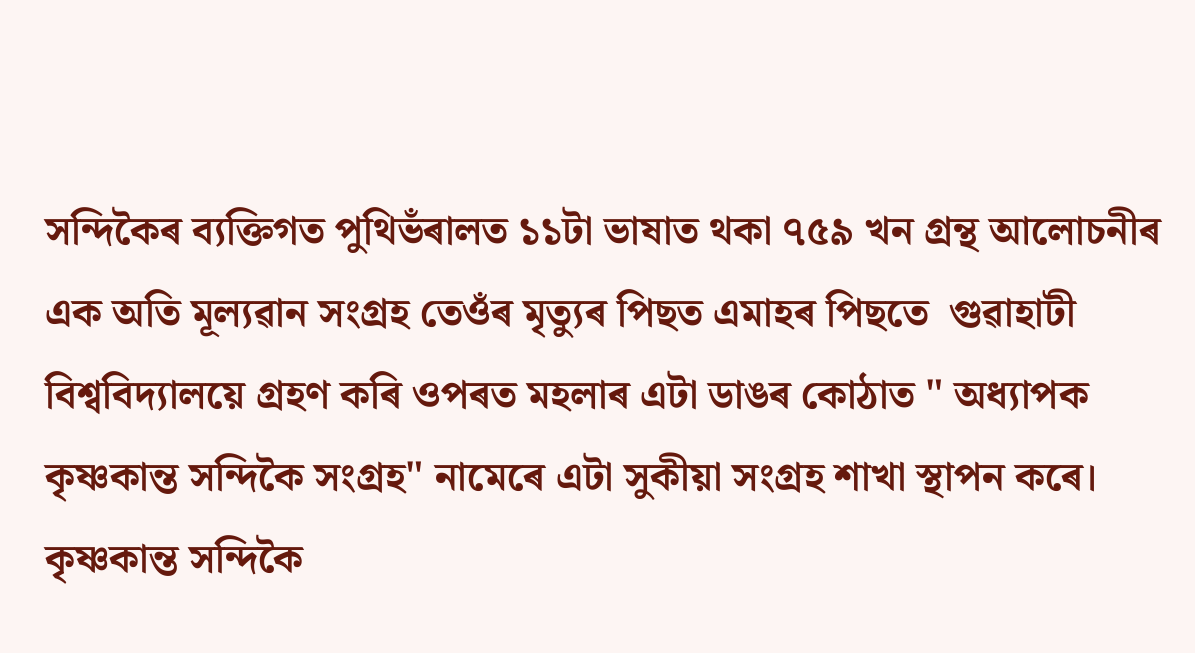সন্দিকৈৰ ব্যক্তিগত পুথিভঁৰালত ১১টা ভাষাত থকা ৭৫৯ খন গ্ৰন্থ আলোচনীৰ এক অতি মূল্যৱান সংগ্ৰহ তেওঁৰ মৃত্যুৰ পিছত এমাহৰ পিছতে  গুৱাহাটী বিশ্ববিদ্যালয়ে গ্ৰহণ কৰি ওপৰত মহলাৰ এটা ডাঙৰ কোঠাত " অধ্যাপক কৃষ্ণকান্ত সন্দিকৈ সংগ্ৰহ" নামেৰে এটা সুকীয়া সংগ্ৰহ শাখা স্থাপন কৰে।  কৃষ্ণকান্ত সন্দিকৈ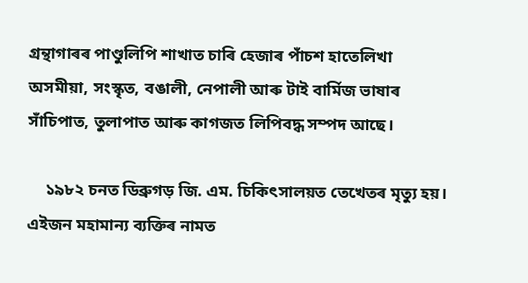গ্ৰন্থাগাৰৰ পাণ্ডুলিপি শাখাত চাৰি হেজাৰ পাঁচশ হাতেলিখা অসমীয়া, সংস্কৃত, বঙালী, নেপালী আৰু টাই বাৰ্মিজ ভাষাৰ সাঁচিপাত, তুলাপাত আৰু কাগজত লিপিবদ্ধ সম্পদ আছে।

    ১৯৮২ চনত ডিব্ৰুগড় জি. এম. চিকিৎসালয়ত তেখেতৰ মৃত্যু হয়। এইজন মহামান্য ব্যক্তিৰ নামত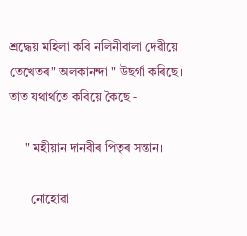শ্ৰদ্ধেয় মহিলা কবি নলিনীবালা দেৱীয়ে তেখেতৰ" অলকানন্দা " উছৰ্গা কৰিছে। তাত যথাৰ্থতে কবিয়ে কৈছে -

     " মহীয়ান দানবীৰ পিতৃৰ সন্তান।

       নোহোৱা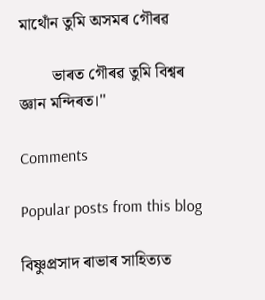মাথোঁন তুমি অসমৰ গৌৰৱ

        ভাৰত গৌৰৱ তুমি বিশ্বৰ জ্ঞান মন্দিৰত।"

Comments

Popular posts from this blog

বিষ্ণুপ্ৰসাদ ৰাভাৰ সাহিত্যত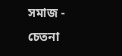সমাজ - চেতনা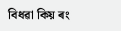বিধৱা কিয় ৰং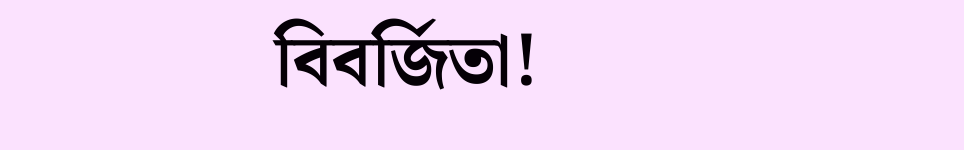বিবৰ্জিতা!